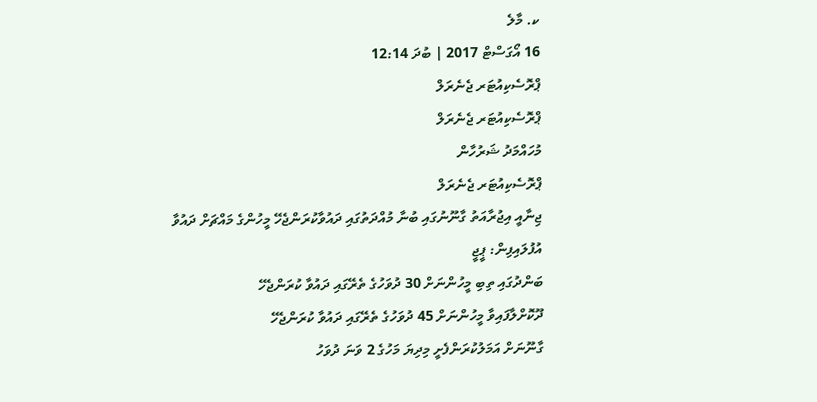ކ. މާލެ
16 އޯގަސްޓް 2017 | ބުދަ 12:14
ޕްރޮސެކިއުޓަރ ޖެނެރަލް
ޕްރޮސެކިއުޓަރ ޖެނެރަލް
މުހައްމަދު ޝަރުހާން
ޕްރޮސެކިއުޓަރ ޖެނެރަލް
ޖިނާއީ އިޖުރާއަތު ގާނޫނުގައި ބުނާ މުއްދަތުގައި ދައުވާކުރަންޖެހޭ މީހުންގެ މައްޗަށް ދައުވާ އުފުލައިފިން: ޕީޖީ
ބަންދުގައި ތިބި މީހުންނަށް 30 ދުވަހުގެ ތެރޭގައި ދައުވާ ކުރަންޖެހޭ
ދޫކޮށްލާފައިވާ މީހުންނަށް 45 ދުވަހުގެ ތެރޭގައި ދައުވާ ކުރަންޖެހޭ
ގާނޫނަށް އަމަލުކުރަންފެށީ މިދިޔަ މަހުގެ 2 ވަނަ ދުވަހު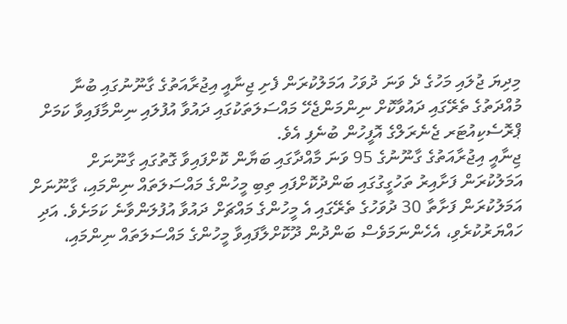މިދިޔަ ޖުލައި މަހުގެ ދެ ވަނަ ދުވަހު އަމަލުކުރަން ފެށި ޖިނާއީ އިޖުރާއަތުގެ ގާނޫނުގައި ބުނާ މުއްދަތުގެ ތެރޭގައި ދައުވާކޮށް ނިންމަންޖެހޭ މައްސަލަތަކުގައި ދައުވާ އުފުލައި ނިންމާފައިވާ ކަމަށް ޕްރޮސެކިއުޓަރ ޖެނެރަލްގެ އޮފީހުން ބުނެފި އެވެ.
ޖިނާއީ އިޖުރާއަތުގެ ގާނޫނުގެ 95 ވަނަ މާއްދާގައި ބަޔާން ކޮށްފައިވާ ގޮތުގައި ގާނޫނަށް އަމަލުކުރަން ފަށާއިރު ތަހުގީގުގައި ބަންދުކޮށްފައި ތިބި މީހުންގެ މައްސަލަތައް ނިންމައި، ގާނޫނަށް އަމަލުކުރަން ފަށާތާ 30 ދުވަހުގެ ތެރޭގައި އެ މީހުންގެ މައްޗަށް ދައުވާ އުފުލަންވާނެ ކަމަށެވެ. އަދި ހައްޔަރުކުރެވި، އެހެންނަމަވެސް ބަންދުން ދޫކޮށްލާފައިވާ މީހުންގެ މައްސަލަތައް ނިންމައި،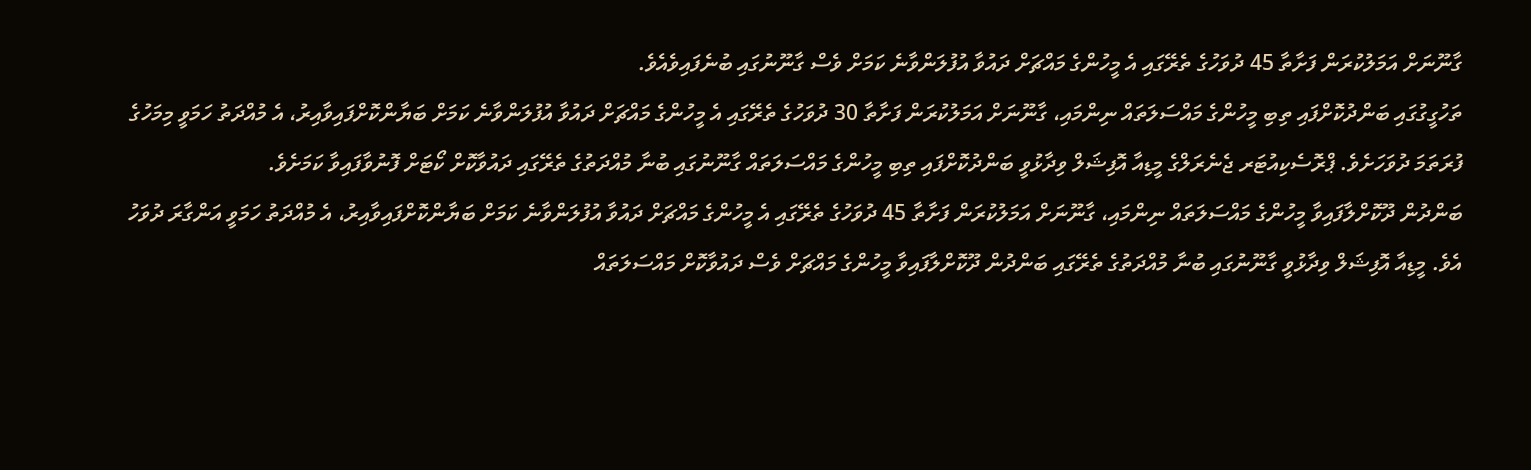ގާނޫނަށް އަމަލުކުރަން ފަށާތާ 45 ދުވަހުގެ ތެރޭގައި އެ މީހުންގެ މައްޗަށް ދައުވާ އުފުލަންވާނެ ކަމަށް ވެސް ގާނޫނުގައި ބުނެފައިވެއެވެ.
ތަހުގީގުގައި ބަންދުކޮށްފައި ތިބި މީހުންގެ މައްސަލަތައް ނިންމައި، ގާނޫނަށް އަމަލުކުރަން ފަށާތާ 30 ދުވަހުގެ ތެރޭގައި އެ މީހުންގެ މައްޗަށް ދައުވާ އުފުލަންވާނެ ކަމަށް ބަޔާންކޮށްފައިވާއިރު، އެ މުއްދަތު ހަމަވީ މިމަހުގެ ފުރަތަމަ ދުވަހަށެވެ. ޕްރޮސެކިއުޓަރ ޖެނެރަލްގެ މީޑިއާ އޮފިޝަލް ވިދާޅުވީ ބަންދުކޮށްފައި ތިބި މީހުންގެ މައްސަލަތައް ގާނޫނުގައި ބުނާ މުއްދަތުގެ ތެރޭގައި ދައުވާކޮށް ކޯޓަށް ފޮނުވާފައިވާ ކަމަށެވެ.
ބަންދުން ދޫކޮށްލާފައިވާ މީހުންގެ މައްސަލަތައް ނިންމައި، ގާނޫނަށް އަމަލުކުރަން ފަށާތާ 45 ދުވަހުގެ ތެރޭގައި އެ މީހުންގެ މައްޗަށް ދައުވާ އުފުލަންވާނެ ކަމަށް ބަޔާންކޮށްފައިވާއިރު، އެ މުއްދަތު ހަމަވީ އަންގާރަ ދުވަހު އެވެ. މީޑިއާ އޮފިޝަލް ވިދާޅުވީ ގާނޫނުގައި ބުނާ މުއްދަތުގެ ތެރޭގައި ބަންދުން ދޫކޮށްލާފައިވާ މީހުންގެ މައްޗަށް ވެސް ދައުވާކޮށް މައްސަލަތައް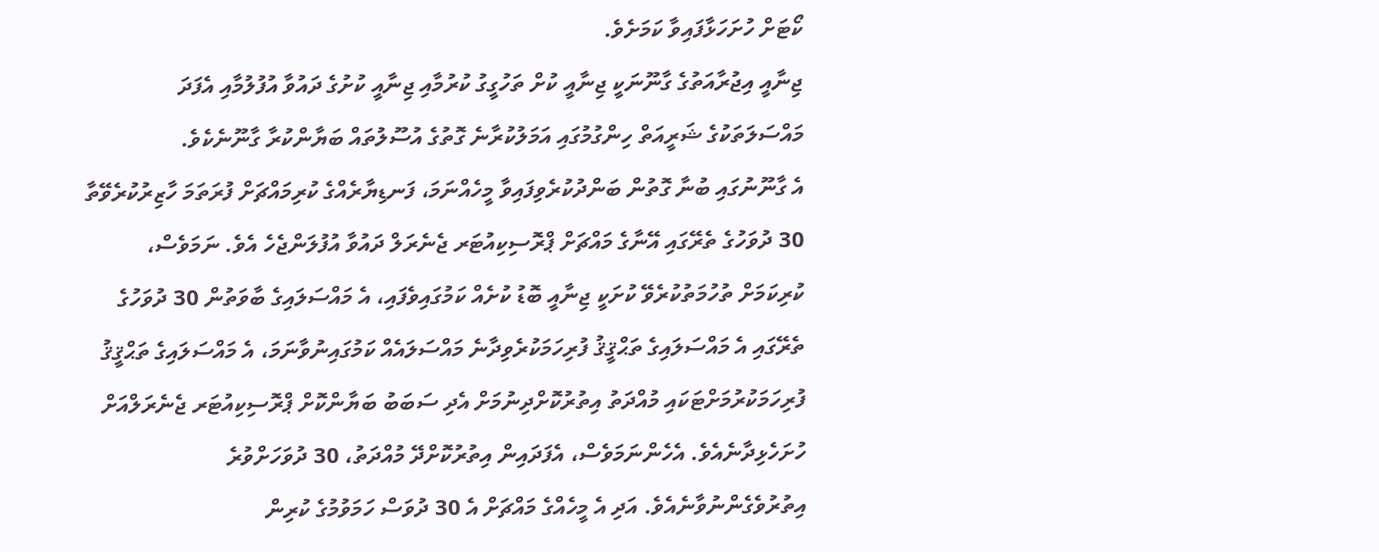ކޯޓަށް ހުށަހަޅާފައިވާ ކަމަށެވެ.
ޖިނާއީ އިޖުރާއަތުގެ ގާނޫނަކީ ޖިނާއީ ކުށް ތަހުގީގު ކުރުމާއި ޖިނާއީ ކުށުގެ ދައުވާ އުފުލުމާއި އެފަދަ މައްސަލަތަކުގެ ޝަރީއަތް ހިންގުމުގައި އަމަލުކުރާނެ ގޮތުގެ އުސޫލުތައް ބަޔާންކުރާ ގާނޫނެކެވެ.
އެ ގާނޫނުގައި ބުނާ ގޮތުން ބަންދުކުރެވިފައިވާ މީހެއްނަމަ، ފަނޑިޔާރެއްގެ ކުރިމައްޗަށް ފުރަތަމަ ހާޒިރުކުރެވޭތާ 30 ދުވަހުގެ ތެރޭގައި އޭނާގެ މައްޗަށް ޕްރޮސިކިއުޓަރ ޖެނެރަލް ދައުވާ އުފުލަންޖެހެ އެވެ. ނަމަވެސް، ކުރިކަމަށް ތުހުމަތުކުރެވޭ ކުށަކީ ޖިނާއީ ބޮޑު ކުށެއް ކަމުގައިވެފައި، އެ މައްސަލައިގެ ބާވަތުން 30 ދުވަހުގެ ތެރޭގައި އެ މައްސަލައިގެ ތަޙްޤީޤު ފުރިހަމަކުރެވިދާނެ މައްސަލައެއް ކަމުގައިނުވާނަމަ، އެ މައްސަލައިގެ ތަޙްޤީޤު ފުރިހަމަކުރުމަށްޓަކައި މުއްދަތު އިތުރުކޮށްދިނުމަށް އެދި ސަބަބު ބަޔާންކޮށް ޕްރޮސިކިއުޓަރ ޖެނެރަލްއަށް ހުށަހެޅިދާނެއެވެ. އެހެންނަމަވެސް، އެފަދައިން އިތުރުކޮށްދޭ މުއްދަތު، 30 ދުވަހަށްވުރެ އިތުރުވެގެންނުވާނެއެވެ. އަދި އެ މީހެއްގެ މައްޗަށް އެ 30 ދުވަސް ހަމަވުމުގެ ކުރިން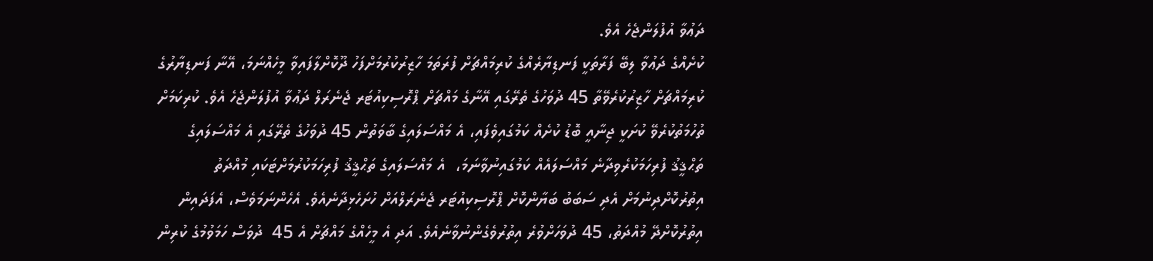ދަޢުވާ އުފުލަންޖެހެ އެވެ.
ކުށެއްގެ ދަޢުވާ ލިބޭ ފަރާތަކީ ފަނޑިޔާރެއްގެ ކުރިމައްޗަށް ފުރަތަމަ ހާޒިރުކުރުމަށްފަހު ދޫކޮށްލާފައިވާ މީހެއްނަމަ، އޭނާ ފަނޑިޔާރުގެ ކުރިމައްޗަށް ހާޒިރުކުރެވޭތާ 45 ދުވަހުގެ ތެރޭގައި އޭނާގެ މައްޗަށް ޕްރޮސިކިއުޓަރ ޖެނެރަލް ދަޢުވާ އުފުލަންޖެހެ އެވެ. ކުރިކަމަށް ތުހުމަތުކުރެވޭ ކުށަކީ ޖިނާއީ ބޮޑު ކުށެއް ކަމުގައިވެފައި، އެ މައްސަލައިގެ ބާވަތުން 45 ދުވަހުގެ ތެރޭގައި އެ މައްސަލައިގެ ތަޙްޤީޤު ފުރިހަމަކުރެވިދާނެ މައްސަލައެއް ކަމުގައިނުވާނަމަ،  އެ މައްސަލައިގެ ތަޙްޤީޤު ފުރިހަމަކުރުމަށްޓަކައި މުއްދަތު އިތުރުކޮށްދިނުމަށް އެދި ސަބަބު ބަޔާންކޮށް ޕްރޮސިކިއުޓަރ ޖެނެރަލްއަށް ހުށަހެޅިދާނެއެވެ. އެހެންނަމަވެސް، އެފަދައިން އިތުރުކޮށްދޭ މުއްދަތު، 45 ދުވަހަށްވުރެ އިތުރުވެގެންނުވާނެއެވެ. އަދި އެ މީހެއްގެ މައްޗަށް އެ 45  ދުވަސް ހަމަވުމުގެ ކުރިން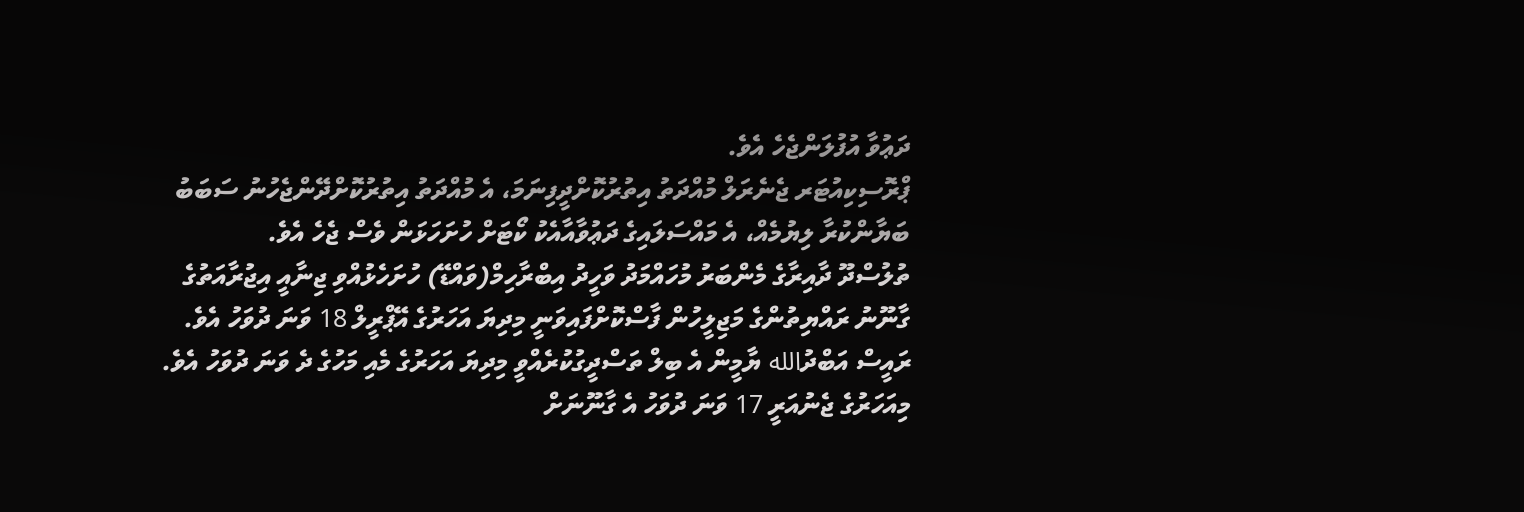ދަޢުވާ އުފުލަންޖެހެ އެވެ.
ޕްރޮސިކިއުޓަރ ޖެނެރަލް މުއްދަތު އިތުރުކޮށްދީފިނަމަ، އެ މުއްދަތު އިތުރުކޮށްދޭންޖެހުނު ސަބަބު ބަޔާންކުރާ ލިޔުމެއް، އެ މައްސަލައިގެ ދަޢުވާއާއެކު ކޯޓަށް ހުށަހަޅަން ވެސް ޖެހެ އެވެ.
ތުލުސްދޫ ދާއިރާގެ މެންބަރު މުހައްމަދު ވަހީދު އިބްރާހިމް(ވައްޑޭ) ހުށަހެޅުއްވި ޖިނާއީ އިޖުރާއަތުގެ ގާނޫނު ރައްޔިތުންގެ މަޖިލީހުން ފާސްކޮށްފައިވަނީ މިދިޔަ އަހަރުގެ އޭޕްރީލް 18 ވަނަ ދުވަހު އެވެ. ރައީސް އަބްދުالله ޔާމީން އެ ބިލް ތަސްދީގުކުރެއްވީ މިދިޔަ އަހަރުގެ މެއި މަހުގެ ދެ ވަނަ ދުވަހު އެވެ.
މިއަހަރުގެ ޖެނުއަރީ 17 ވަނަ ދުވަހު އެ ގާނޫނަށް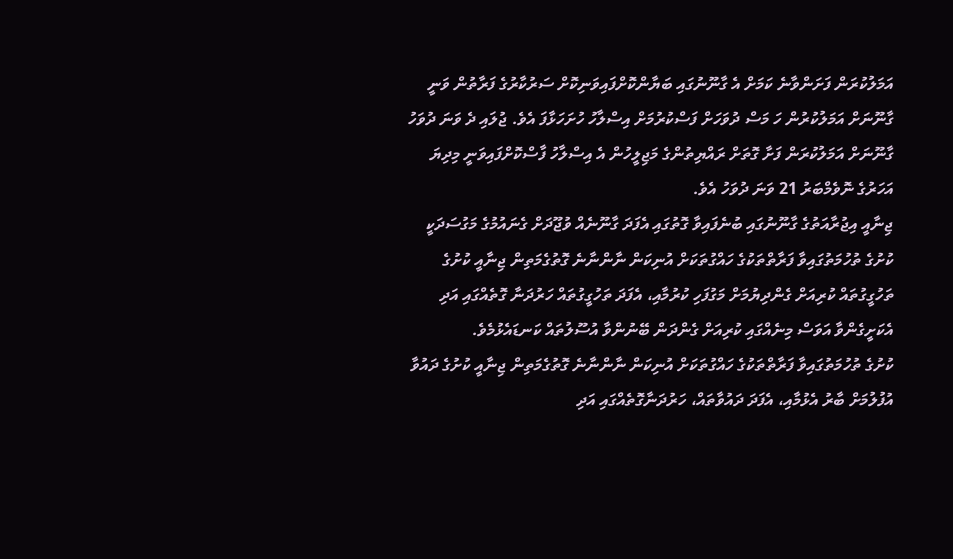އަމަލުކުރަން ފަށަންވާނެ ކަމަށް އެ ގާނޫނުގައި ބަޔާންކޮށްފައިވަނިކޮށް ސަރުކާރުގެ ފަރާތުން ވަނީ ގާނޫނަށް އަމަލުކުރުން ހަ މަސް ދުވަހަށް ފަސްކުރުމަށް އިސްލާހު ހުށަހަޅާފަ އެވެ. ޖުލައި ދެ ވަނަ ދުވަހު ގާނޫނަށް އަމަލުކުރަން ފަށާ ގޮތަށް ރައްޔިތުންގެ މަޖިލީހުން އެ އިސްލާހު ފާސްކޮށްފައިވަނީ މިދިޔަ އަހަރުގެ ނޮވެމްބަރު 21 ވަނަ ދުވަހު އެވެ.
ޖިނާއީ އިޖުރާއަތުގެ ގާނޫނުގައި ބުނެފައިވާ ގޮތުގައި އެފަދަ ގާނޫނެއް ވުޖޫދަށް ގެނައުމުގެ މަގުސަދަކީ ކުށުގެ ތުހުމަތުގައިވާ ފަރާތްތަކުގެ ހައްގުތަކަށް އުނިކަން ނާންނާނެ ގޮތުގެމަތިން ޖިނާއީ ކުށުގެ ތަހުގީގުތައް ކުރިއަށް ގެންދިޔުމަށް މަގުފަހި ކުރުމާއި، އެފަދަ ތަހުގީގުތައް ހަރުދަނާ ގޮތެއްގައި އަދި އެކަށީގެންވާ އަވަސް މިނެއްގައި ކުރިއަށް ގެންދަން ބޭނުންވާ އުސޫލުތައް ކަނޑައެޅުމެވެ.
ކުށުގެ ތުހުމަތުގައިވާ ފަރާތްތަކުގެ ހައްގުތަކަށް އުނިކަން ނާންނާނެ ގޮތުގެމަތިން ޖިނާއީ ކުށުގެ ދައުވާ އުފުލުމަށް ބާރު އެޅުމާއި، އެފަދަ ދައުވާތައް، ހަރުދަނާގޮތެއްގައި އަދި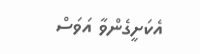އެކަށީގެންވާ އަވަސް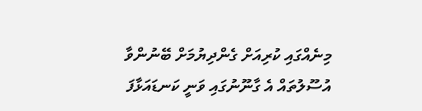މިނެއްގައި ކުރިއަށް ގެންދިޔުމަށް ބޭނުންވާ އުސޫލުތައް އެ ގާނޫނުގައި ވަނީ ކަނޑައަޅާފަ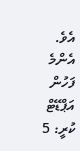އެވެ.
އެންމެ ފަހުން އަޕްޑޭޓް ކުރީ: 5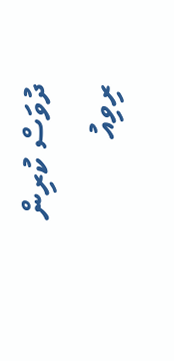ދުވަސް ކުރިން
ރިވިއު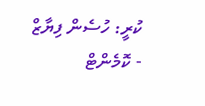ކުރީ: ހުސެން ފިޔާޒް
- ކޮމެންޓް